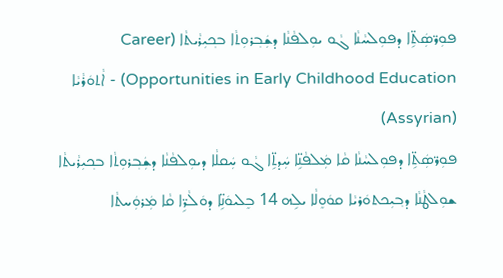ܦܘܼܖ̈ܣܲܬܹ̈ܐ ܕܦܘܼܠܚܵܢܵܐ ܓܵܘ ܝܘܼܠܦܵܢܵܐ ܕܫܲܒ݂ܪܘܼܬܵܐ ܒܟ݂ܝܼܪܵܝܬܵܐ (Career Opportunities in Early Childhood Education) - ܐܵܬܘܿܪܵܝܵܐ (Assyrian)
ܦܘܼܖ̈ܣܲܬܹ̈ܐ ܕܦܘܼܠܚܵܢܵܐ ܩܵܐ ܡܲܠܦܵܢܹ̈ܐ ܚܲܕܬܹ̈ܐ ܓܵܘ ܚܲܩܠܵܐ ܕܝܘܼܠܦܵܢܵܐ ܕܫܲܒ݂ܪܘܼܬܵܐ ܒܟ݂ܝܼܪܵܝܬܵܐ
ܫܘܼܠܛܵܢܵܐ ܕܒ݂ܝܼܟܬܘܿܪܝܵܐ ܩܘܿܘܸܠܵܐ ܝܠܹܗ 14 ܒܸܠܝܘܿܢܹ̈ܐ ܕܘܿܠܵܪܹ̈ܐ ܩܵܐ ܡܲܪܘܲܚܬܵܐ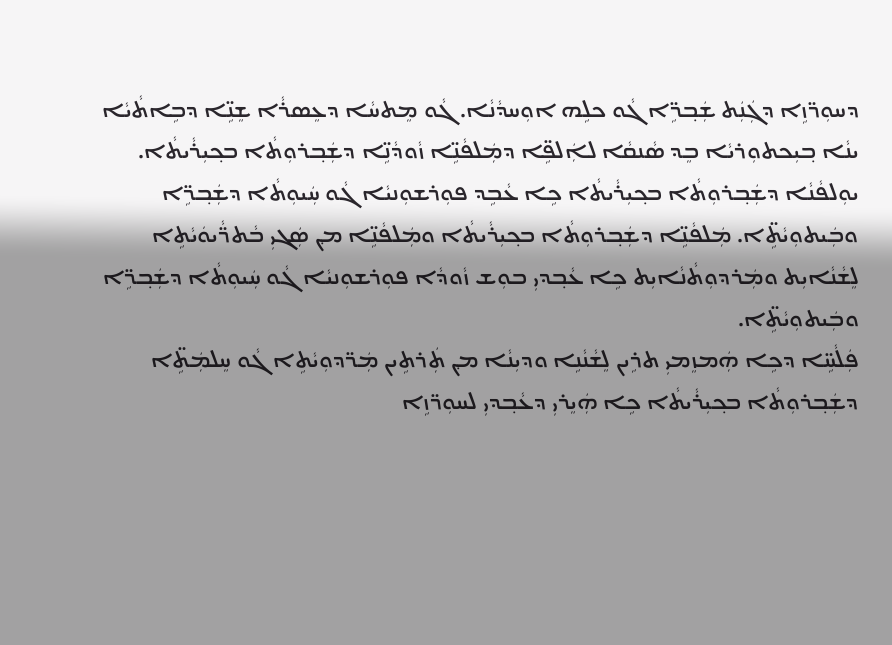ܕܚܘܼܖ̈ܙܹܐ ܕܓܲܢܲܬ ܫܲܒ݂ܖܹ̈ܐ ܓܵܘ ܟܠܹܗ ܐܘܼܚܕܵܢܵܐ. ܓܵܘ ܡܸܬܚܵܐ ܕܥܸܣܪܵܐ ܫܸܢܹ̈ܐ ܕܒܹܐܬܵܝܵܐ ܝܢܵܐ ܒ݂ܝܼܟܬܘܼܪܝܵܐ ܒܸܕ ܣܵܢܩܵܐ ܠܐܲܠܦܹ̈ܐ ܕܡܲܠܦܵܢܹ̈ܐ ܙܵܘܕܵܢܹ̈ܐ ܕܫܲܒ݂ܪܘܼܬܵܐ ܒܟ݂ܝܼܪܵܝܬܵܐ.
ܝܘܼܠܦܵܢܵܐ ܕܫܲܒ݂ܪܘܼܬܵܐ ܒܟ݂ܝܼܪܵܝܬܵܐ ܟܹܐ ܥܵܒܹܕ ܦܘܼܪܫܘܼܢܝܵܐ ܓܵܘ ܚܲܝܘܼܬܵܐ ܕܫܲܒ݂ܖܹ̈ܐ ܘܒܲܝܬܘܼܝܵܬܹ̈ܐ. ܡܲܠܦܵܢܹ̈ܐ ܕܫܲܒ݂ܪܘܼܬܵܐ ܒܟ݂ܝܼܪܵܝܬܵܐ ܘܡܲܠܦܵܢܹ̈ܐ ܡ݂ܢ ܣܲܓܝܼ ܒܵܬܖ̈ܵܝܘܿܝܵܬܹܐ ܠܸܫܵܢܵܐܝܼܬ ܘܡܲܪܕܘܼܬܵܢܵܐܝܼܬ ܟܹܐ ܥܵܒ݂ܕܝܼ ܒܘܼܫ ܙܵܘܕܵܐ ܦܘܼܪܫܘܼܢܝܵܐ ܓܵܘ ܚܲܝܘܼܬܵܐ ܕܫܲܒ݂ܖܹ̈ܐ ܘܒܲܝܬܘܼܝܵܬܹ̈ܐ.
ܦܲܠܵܚܹ̈ܐ ܕܟܹܐ ܗܲܡܙܸܡܝܼ ܬܪܹܝܢ ܠܸܫܵܢܵܢܹܐ ܘܕܝܼܢܵܐ ܡ݂ܢ ܬܲܪܬܹܝܢ ܡܲܖ̈ܕܘܼܝܵܬܹܐ ܓܵܘ ܚܸܠܡܲܬܹ̈ܐ ܕܫܲܒ݂ܪܘܼܬܵܐ ܒܟ݂ܝܼܪܵܝܬܵܐ ܟܹܐ ܗܲܝܸܪܝܼ ܕܥܵܒ݂ܕܝܼ ܠܚܘܼܖ̈ܙܹܐ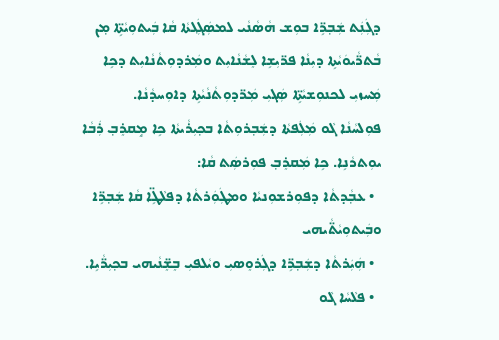ܕܓܲܢܲܬ ܫܲܒ݂ܖܹ̈ܐ ܒܘܼܫ ܗܵܣܵܢܵܝ ܠܡܣܲܓ݂ܲܠܬܵܐ ܩܵܐ ܒܲܝܬܘܼܝܵܬܹ̈ܐ ܡ݂ܢ ܒܵܬܖ̈ܵܝܘܿܝܵܬܹܐ ܕܝܼܢܵܐ ܦܖ̈ܝܼܫܹܐ ܠܸܫܵܢܵܐܝܼܬ ܘܡܲܪܕܘܼܬܵܢܵܐܝܼܬ ܕܟܹܐ ܡܲܚܙܝܼ ܠܟܢܘܼܫܝܵܬܹ̈ܐ ܣܲܓܝܼ ܡܲܖ̈ܕܘܼܬܵܢܵܝܵܬܹܐ ܕܐܘܼܚܕܵܢܵܐ.
ܦܘܼܠܚܵܢܵܐ ܓܵܘ ܡܲܠܲܦܬܵܐ ܕܫܲܒ݂ܪܘܼܬܵܐ ܒܟ݂ܝܼܪܵܝܬܵܐ ܟܹܐ ܡܱܩܪܸܒ݂ ܪܲܒܵܐ ܝܘܼܬܖܵܢܹܐ. ܟܹܐ ܡܲܩܪܸܒ݂ ܦܘܼܪܣܲܬ ܩܵܐ:
  • ܥܒ݂ܵܕܬܵܐ ܕܦܘܼܪܫܘܼܢܝܵܐ ܘܡܛܲܘܲܪܬܵܐ ܕܦܠܵܛܹ̈ܐ ܩܵܐ ܫܲܒ݂ܖܹ̈ܐ ܘܒܲܝܬܘܼܝܵܬ̈ܵܝܗܝ
  • ܗܲܝܲܪܬܵܐ ܕܫܲܒ݂ܖܹ̈ܐ ܕܓܲܪܘܸܣܝܼ ܘܝܵܠܦܝܼ ܒܸܫܸ̈ܢܵܝܗܝ ܒܟ݂ܝܼܖ̈ܵܝܹܐ.
  • ܦܠܵܚܵܐ ܓܵܘ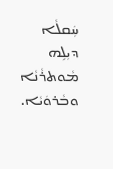ܚܲܩܠܵܐ ܕܝܼܠܹܗ ܡܵܘܬܪܵܢܵܐ ܘܒܵܪܘܿܝܵܐ.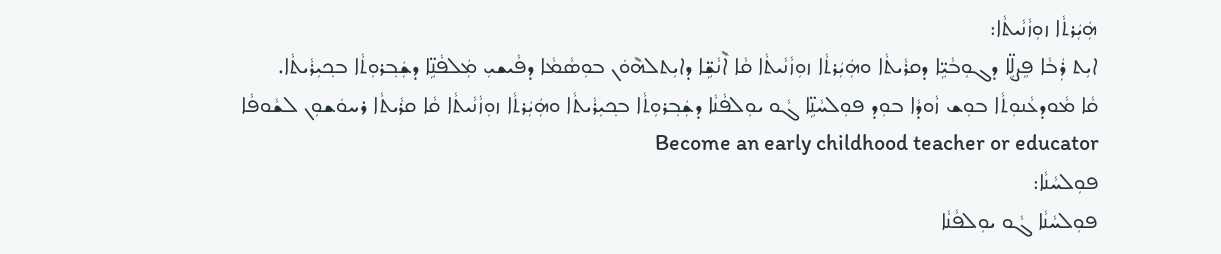ܗܲܝܲܪܬܵܐ ܙܘܼܙܵܢܵܝܬܵܐ:
ܐܝܼܬ ܪܲܒܵܐ ܦܸܨܠܹ̈ܐ ܕܓܘܼܒܵܝܹ̈ܐ ܕܩܪܵܝܬܵܐ ܘܗܲܝܲܪܬܵܐ ܙܘܼܙܵܢܵܝܬܵܐ ܩܵܐ ܐ݉ܢܵܫܹ̈ܐ ܕܐܝܼܬܠܗ݉ܘܿܢ ܒܘܼܣܵܡܵܐ ܕܦܵܝܫܝܼ ܡܲܠܦܵܢܹ̈ܐ ܕܫܲܒ݂ܪܘܼܬܵܐ ܒܟ݂ܝܼܪܵܝܬܵܐ.
ܩܵܐ ܡܵܘܕܥܵܢܘܼܬܵܐ ܒܘܼܫ ܙܵܘܕܵܐ ܒܘܼܕ ܦܘܼܠܚܵܢܹ̈ܐ ܓܵܘ ܝܘܼܠܦܵܢܵܐ ܕܫܲܒ݂ܪܘܼܬܵܐ ܒܟ݂ܝܼܪܵܝܬܵܐ ܘܗܲܝܲܪܬܵܐ ܙܘܼܙܵܢܵܝܬܵܐ ܩܵܐ ܩܪܵܝܬܵܐ ܪܚܘܿܫܘܼܢ ܠܫܵܘܦܵܐ Become an early childhood teacher or educator
ܦܘܼܠܚܵܢܵܐ:
ܦܘܼܠܚܵܢܵܐ ܓܵܘ ܝܘܼܠܦܵܢܵܐ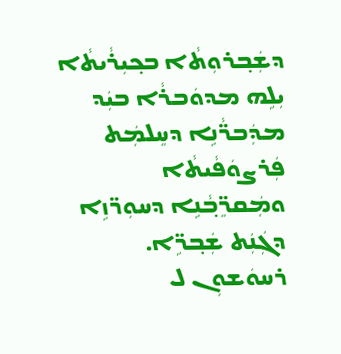ܕܫܲܒ݂ܪܘܼܬܵܐ ܒܟ݂ܝܼܪܵܝܬܵܐ ܝܼܠܹܗ ܡܕܘܿܒܪܵܐ ܒܝܲܕ ܡܕܲܒܖ̈ܵܢܹܐ ܕܚܸܠܡܲܬ ܦܲܪܨܘܿܦܵܝܬܵܐ ܘܡܲܩܖܸ̈ܒ݂ܵܢܹܐ ܕܚܘܼܖ̈ܙܹܐ ܕܓܲܢܲܬ ܫܲܒ݂ܖܹ̈ܐ.
ܪܚܘܿܫܘܼܢ ܠ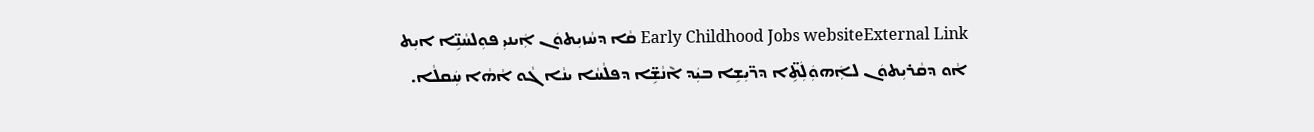Early Childhood Jobs websiteExternal Link ܩܵܐ ܕܚܵܙܝܼܬܘܿܢ ܐܲܝܢܝܼ ܦܘܼܠܚܵܢܹ̈ܐ ܐܝܼܬ ܐܵܘ ܕܩܵܪܝܼܬܘܿܢ ܠܐܲܗܘܲܠܲܬܹ̈ܐ ܕܖ̈ܝܼܫܹܐ ܒܝܲܕ ܐ݉ܢܵܫܹ̈ܐ ܕܦܠܵܚܵܐ ܝܢܵܐ ܓܵܘ ܐܵܗܵܐ ܚܲܩܠܵܐ.